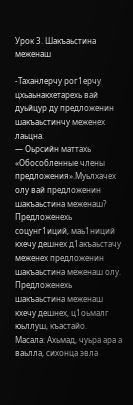Урок 3. Шакъаьстина меженаш

-Таханлерчу рог1ерчу цхьаьнакхетарехь вай дуьйцур ду предложенин шакъаьстинчу меженех лаьцна.
— Оьрсийн маттахь «Обособленные члены предложения».Муьлхачех олу вай предложенин шакъаьстина меженаш?
Предложенехь соцунг1иций, маь1ниций кхечу дешнех д1акъаьстачу меженех предложенин шакъаьстина меженаш олу.
Предложенехь шакъаьстина меженаш кхечу дешнех, ц1оьмалг юьллуш, къастайо.
Масала: Ахьмад, чуьра ара а ваьлла, сихонца эвла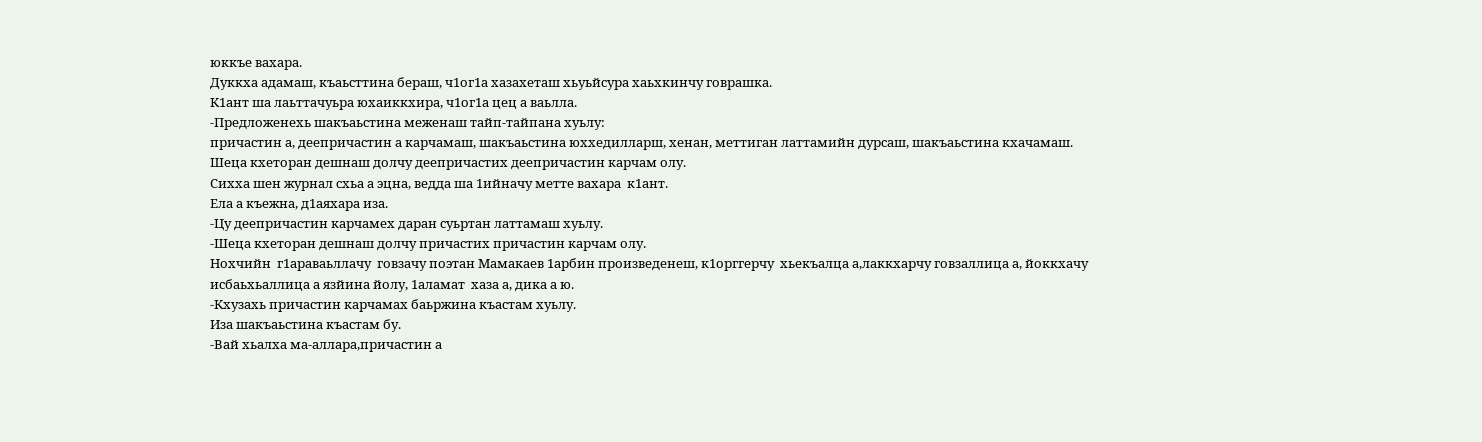юккъе вахара.
Дуккха адамаш, къаьсттина бераш, ч1ог1а хазахеташ хьуьйсура хаьхкинчу говрашка.
К1ант ша лаьттачуьра юхаиккхира, ч1ог1а цец а ваьлла.
-Предложенехь шакъаьстина меженаш тайп-тайпана хуьлу:
причастин а, деепричастин а карчамаш, шакъаьстина юххедилларш, хенан, меттиган латтамийн дурсаш, шакъаьстина кхачамаш.
Шеца кхеторан дешнаш долчу деепричастих деепричастин карчам олу.
Сихха шен журнал схьа а эцна, ведда ша 1ийначу метте вахара  к1ант.
Ела а къежна, д1аяхара иза.
-Цу деепричастин карчамех даран суьртан латтамаш хуьлу.
-Шеца кхеторан дешнаш долчу причастих причастин карчам олу.
Нохчийн  г1араваьллачу  говзачу поэтан Мамакаев 1арбин произведенеш, к1орггерчу  хьекъалца а,лаккхарчу говзаллица а, йоккхачу исбаьхьаллица а язйина йолу, 1аламат  хаза а, дика а ю.
-Кхузахь причастин карчамах баьржина къастам хуьлу.
Иза шакъаьстина къастам бу.
-Вай хьалха ма-аллара,причастин а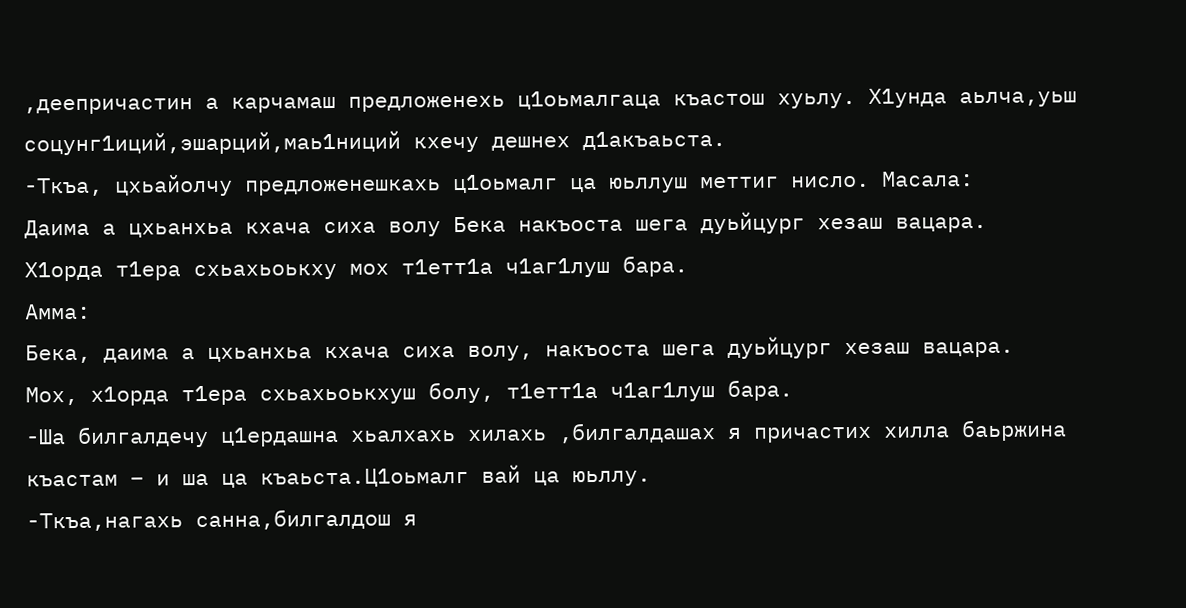,деепричастин а карчамаш предложенехь ц1оьмалгаца къастош хуьлу. Х1унда аьлча,уьш соцунг1иций,эшарций,маь1ниций кхечу дешнех д1акъаьста.
-Ткъа, цхьайолчу предложенешкахь ц1оьмалг ца юьллуш меттиг нисло. Масала:
Даима а цхьанхьа кхача сиха волу Бека накъоста шега дуьйцург хезаш вацара.
Х1орда т1ера схьахьоькху мох т1етт1а ч1аг1луш бара.
Амма:
Бека, даима а цхьанхьа кхача сиха волу, накъоста шега дуьйцург хезаш вацара.
Мох, х1орда т1ера схьахьоькхуш болу, т1етт1а ч1аг1луш бара.
-Ша билгалдечу ц1ердашна хьалхахь хилахь ,билгалдашах я причастих хилла баьржина къастам – и ша ца къаьста.Ц1оьмалг вай ца юьллу.
-Ткъа,нагахь санна,билгалдош я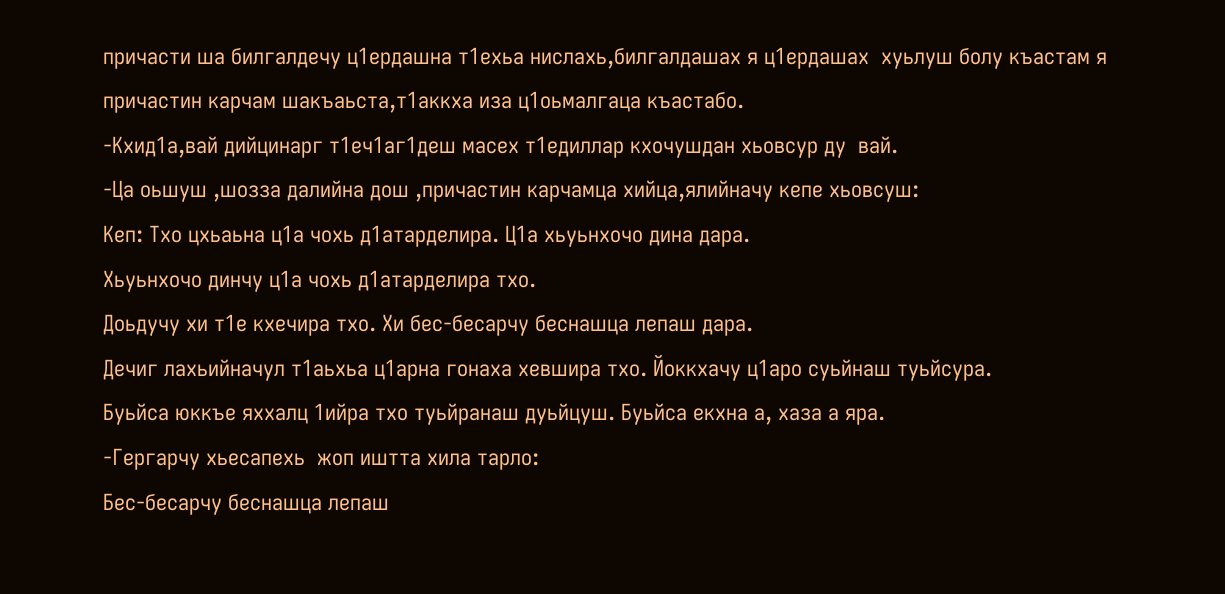причасти ша билгалдечу ц1ердашна т1ехьа нислахь,билгалдашах я ц1ердашах  хуьлуш болу къастам я причастин карчам шакъаьста,т1аккха иза ц1оьмалгаца къастабо.
-Кхид1а,вай дийцинарг т1еч1аг1деш масех т1едиллар кхочушдан хьовсур ду  вай.
-Ца оьшуш ,шозза далийна дош ,причастин карчамца хийца,ялийначу кепе хьовсуш:
Кеп: Тхо цхьаьна ц1а чохь д1атарделира. Ц1а хьуьнхочо дина дара.
Хьуьнхочо динчу ц1а чохь д1атарделира тхо.
Доьдучу хи т1е кхечира тхо. Хи бес-бесарчу беснашца лепаш дара.
Дечиг лахьийначул т1аьхьа ц1арна гонаха хевшира тхо. Йоккхачу ц1аро суьйнаш туьйсура.
Буьйса юккъе яххалц 1ийра тхо туьйранаш дуьйцуш. Буьйса екхна а, хаза а яра.
-Гергарчу хьесапехь  жоп иштта хила тарло:
Бес-бесарчу беснашца лепаш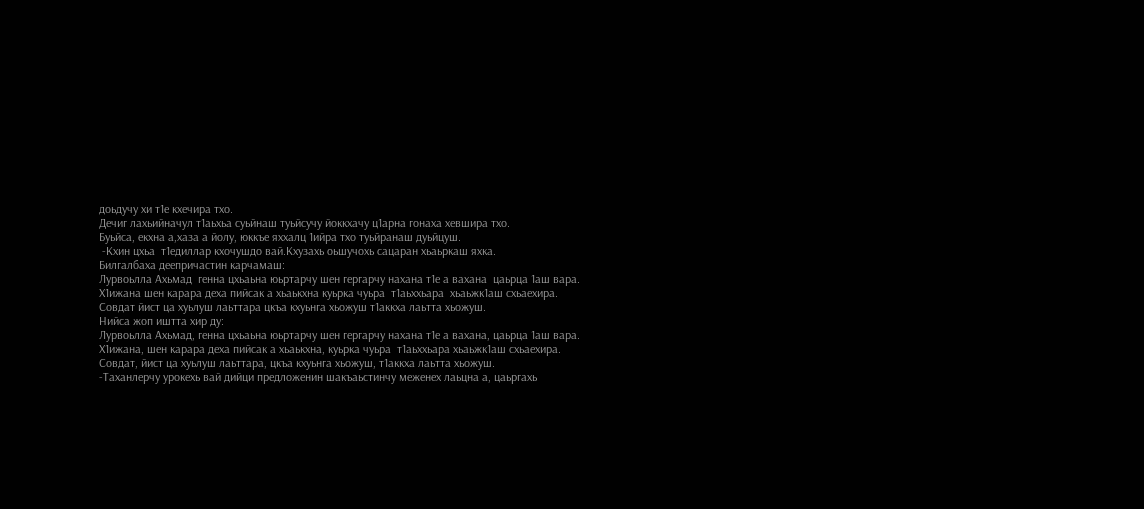доьдучу хи т1е кхечира тхо.
Дечиг лахьийначул т1аьхьа суьйнаш туьйсучу йоккхачу ц1арна гонаха хевшира тхо.
Буьйса, екхна а,хаза а йолу, юккъе яххалц 1ийра тхо туьйранаш дуьйцуш.
 -Кхин цхьа  т1едиллар кхочушдо вай.Кхузахь оьшучохь сацаран хьаьркаш яхка.
Билгалбаха деепричастин карчамаш:
Лурвоьлла Ахьмад  генна цхьаьна юьртарчу шен гергарчу нахана т1е а вахана  цаьрца 1аш вара.
Х1ижана шен карара деха пийсак а хьаькхна куьрка чуьра  т1аьххьара  хьаьжк1аш схьаехира.
Совдат йист ца хуьлуш лаьттара цкъа кхуьнга хьожуш т1аккха лаьтта хьожуш.
Нийса жоп иштта хир ду:
Лурвоьлла Ахьмад, генна цхьаьна юьртарчу шен гергарчу нахана т1е а вахана, цаьрца 1аш вара.
Х1ижана, шен карара деха пийсак а хьаькхна, куьрка чуьра  т1аьххьара хьаьжк1аш схьаехира.
Совдат, йист ца хуьлуш лаьттара, цкъа кхуьнга хьожуш, т1аккха лаьтта хьожуш.
-Таханлерчу урокехь вай дийци предложенин шакъаьстинчу меженех лаьцна а, цаьргахь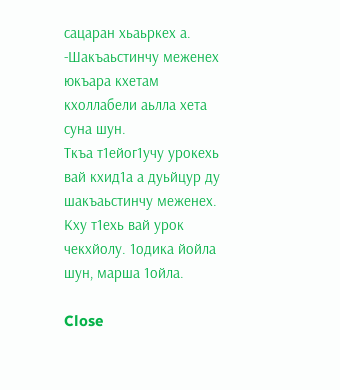сацаран хьаьркех а.
-Шакъаьстинчу меженех юкъара кхетам кхоллабели аьлла хета суна шун.
Ткъа т1ейог1учу урокехь вай кхид1а а дуьйцур ду шакъаьстинчу меженех.
Кху т1ехь вай урок чекхйолу. 1одика йойла шун, марша 1ойла.

Close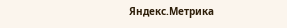Яндекс.Метрика